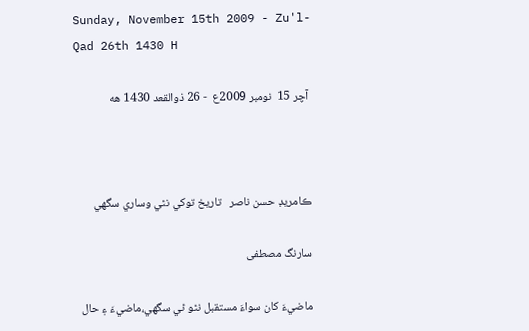Sunday, November 15th 2009 - Zu'l-Qad 26th 1430 H

 آچر 15  نومبر 2009ع  - 26 ذوالقعد 1430 هه



ڪامريڊ حسن ناصر   تاريخ توکي نٿي وساري سگهي

سارنگ مصطفى

ماضيءَ کان سواءَ مستقبل نٿو ٿي سگهي،ماضيءَ ۽ حال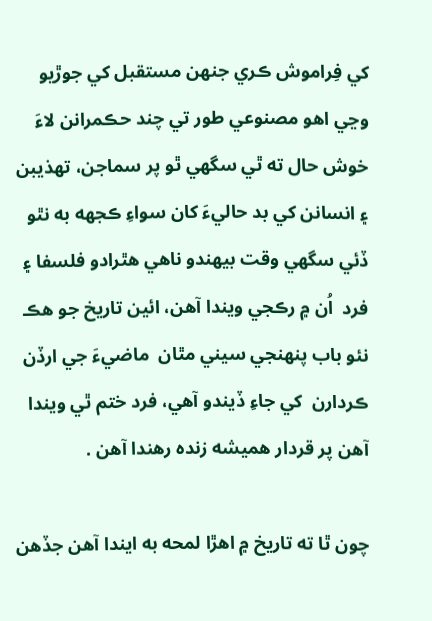کي فِراموش ڪري جنهن مستقبل کي جوڙيو وڃي اهو مصنوعي طور تي چند حڪمرانن لاءَ خوش حال ته ٿي سگهي ٿو پر سماجن، تهذيبن ۽ انسانن کي بد حاليءَ کان سواءِ ڪجهه به نٿو ڏئي سگهي وقت بيهندو ناهي هٿرادو فلسفا ۽ فرد  اُن ۾ رڪجي ويندا آهن، ائين تاريخ جو هڪ نئو باب پنهنجي سيني مٿان  ماضيءَ جي ارڏن  ڪردارن  کي جاءِ ڏيندو آهي، فرد ختم ٿي ويندا آهن پر قردار هميشه زنده رهندا آهن .

چون ٿا ته تاريخ ۾ اهڙا لمحه به ايندا آهن جڏهن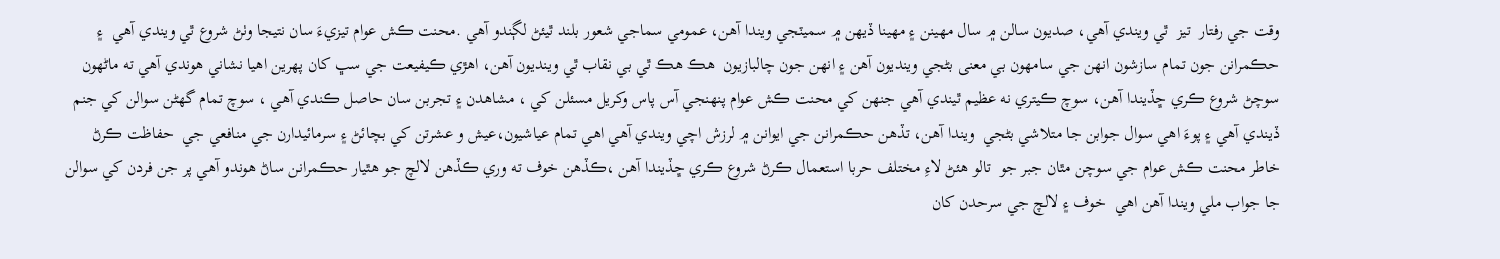وقت جي رفتار  تيز  ٿي ويندي آهي، صديون سالن ۾ سال مهينن ۽ مهينا ڏيهن ۾ سميٽجي ويندا آهن، عمومي سماجي شعور بلند ٿيئڻ لڳندو آهي .محنت ڪش عوام تيزيءَ سان نتيجا وٺڻ شروع ٿي ويندي آهي  ۽ حڪمرانن جون تمام سازشون انهن جي سامهون بي معنى بڻجي وينديون آهن ۽ انهن جون چالبازيون  هڪ هڪ ٿي بي نقاب ٿي وينديون آهن، اهڙي ڪيفيعت جي سڀ کان پهرين اهيا نشاني هوندي آهي ته ماڻهون سوچڻ شروع ڪري ڇڏيندا آهن، سوچ ڪيتري نه عظيم ٿيندي آهي جنهن کي محنت ڪش عوام پنهنجي آس پاس وکريل مسئلن کي ، مشاهدن ۽ تجربن سان حاصل ڪندي آهي ، سوچ تمام گهڻن سوالن کي جنم ڏيندي آهي ۽ پوءَ اهي سوال جوابن جا متلاشي بڻجي  ويندا آهن، تڏهن حڪمرانن جي ايوانن ۾ لرزش اچي ويندي آهي اهي تمام عياشيون،عيش و عشرتن کي بچائڻ ۽ سرمائيدارن جي منافعي جي  حفاظت ڪرڻ خاطر محنت ڪش عوام جي سوچن مٿان جبر جو  تالو هئڻ لاءِ مختلف حربا استعمال ڪرڻ شروع ڪري ڇڏيندا آهن ،ڪڏهن خوف ته وري ڪڏهن لالچ جو هٿيار حڪمرانن ساڻ هوندو آهي پر جن فردن کي سوالن جا جواب ملي ويندا آهن اهي  خوف ۽ لالچ جي سرحدن کان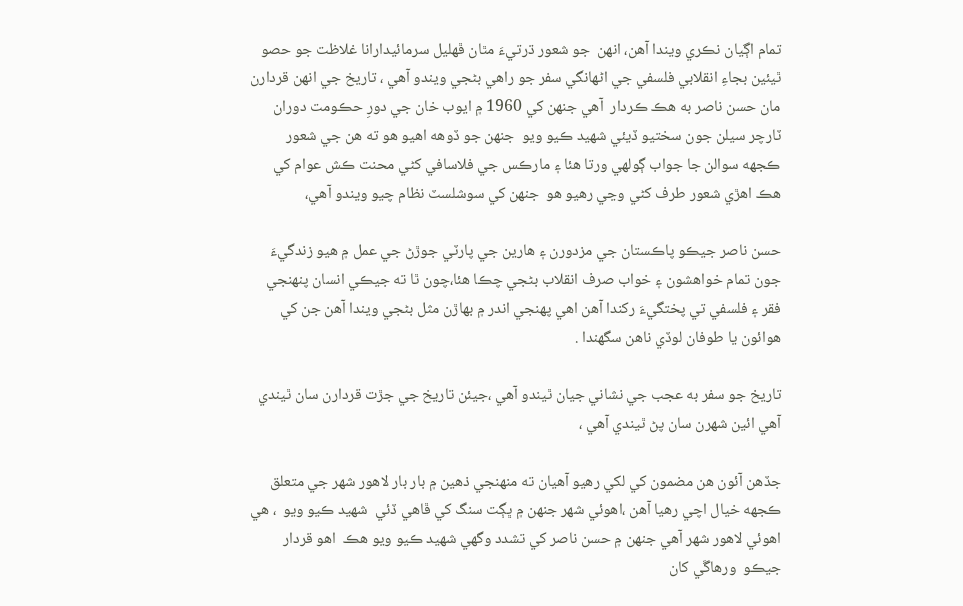تمام اڳيان نڪري ويندا آهن، انهن  جو شعور ڌرتيءَ مٿان ڦهليل سرمائيدارانا غلاظت جو حصو ٿيئين بجاءِ انقلابي فلسفي جي اڻهانگي سفر جو راهي بڻجي ويندو آهي ، تاريخ جي انهن قردارن مان حسن ناصر به هڪ ڪردار  آهي جنهن کي 1960 ۾ ايوب خان جي دورِ حڪومت دوران ٽارچر سيلن جون سختيو ڏيئي شهيد ڪيو ويو  جنهن جو ڏوهه اهيو هو ته هن جي شعور ڪجهه سوالن جا جواب ڳولهي ورتا هئا ۽ مارڪس جي فلاسافي کڻي محنت ڪش عوام کي هڪ اهڙي شعور طرف کڻي وڃي رهيو هو  جنهن کي سوشلسٽ نظام چيو ويندو آهي،

حسن ناصر جيڪو پاڪستان جي مزدورن ۽ هارين جي پارٽي جوڙڻ جي عمل ۾ هيو زندگيءَ جون تمام خواهشون ۽ خواب صرف انقلاب بڻجي چڪا هئا،چون ٿا ته جيڪي انسان پنهنجي فقر ۽ فلسفي تي پختگيءَ رکندا آهن اهي پهنجي اندر ۾ بهاڙن مثل بڻجي ويندا آهن جن کي هوائون يا طوفان لوڏي ناهن سگهندا .

تاريخ جو سفر به عجب جي نشاني جيان ٿيندو آهي ،جيئن تاريخ جي جڙت قردارن سان ٿيندي آهي ائين شهرن سان پڻ ٿيندي آهي ،

جڏهن آئون هن مضمون کي لکي رهيو آهيان ته منهنجي ذهين ۾ بار بار لاهور شهر جي متعلق ڪجهه خيال اچي رهيا آهن ،اهوئي شهر جنهن ۾ ڀڳت سنگ کي ڦاهي ڏئي  شهيد ڪيو ويو  ، هي  اهوئي لاهور شهر آهي جنهن ۾ حسن ناصر کي تشدد وگهي شهيد ڪيو ويو هڪ  اهو قردار جيڪو  ورهاڱي کان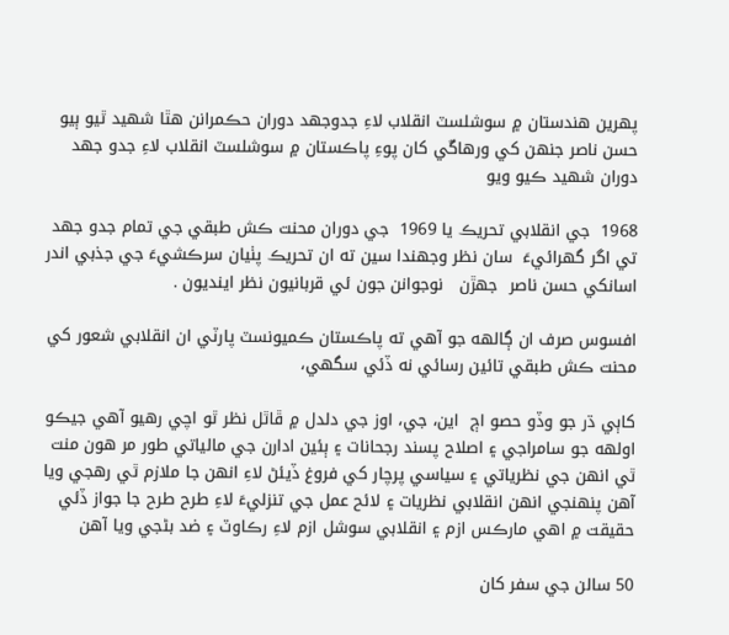پهرين هندستان ۾ سوشلسٽ انقلاب لاءِ جدوجهد دوران حڪمرانن هٿا شهيد ٿيو ٻيو حسن ناصر جنهن کي ورهاڱي کان پوءِ پاڪستان ۾ سوشلسٽ انقلاب لاءِ جدو جهد دوران شهيد ڪيو ويو

1968  جي انقلابي تحريڪ يا 1969  جي دوران محنت ڪش طبقي جي تمام جدو جهد تي اگر گهرائيءَ  سان نظر وجهندا سين ته ان تحريڪ پٺيان سرڪشيءَ جي جذبي اندر  اسانکي حسن ناصر  جهڙن   نوجوانن جون ئي قربانيون نظر اينديون .

افسوس صرف ان ڳالهه جو آهي ته پاڪستان ڪميونسٽ پارٽي ان انقلابي شعور کي محنت ڪش طبقي تائين رسائي نه ڏئي سگهي،

کاٻي ڌر جو وڏو حصو اڄ  اين، جي، اوز جي دلدل ۾ ڦاٿل نظر ٿو اچي رهيو آهي جيڪو اولهه جو سامراجي ۽ اصلاح پسند رجحانات ۽ ٻئين ادارن جي مالياتي طور مر هون منت ٿي انهن جي نظرياتي ۽ سياسي پرچار کي فروغ ڏيئڻ لاءِ انهن جا ملازم ٿي رهجي ويا آهن پنهنجي انهن انقلابي نظريات ۽ لائح عمل جي تنزليءَ لاءِ طرح طرح جا جواز ڏئي حقيقت ۾ اهي مارڪس ازم ۽ انقلابي سوشل ازم لاءِ رڪاوٽ ۽ ضد بڻجي ويا آهن

50 سالن جي سفر کان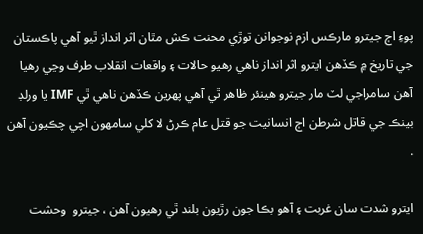پوءِ اڄ جيترو مارڪس ازم نوجوانن توڙي محنت ڪش مٿان اثر انداز ٿيو آهي پاڪستان جي تاريخ ۾ ڪڏهن ايترو اثر انداز ناهي رهيو حالات ۽ واقعات انقلاب طرف وڃي رهيا آهن سامراجي لٽ مار جيترو هينئر ظاهر ٿي آهي پهرين ڪڏهن ناهي ٿي IMF يا ورلڊ بينڪ جي قاتل شرطن اڄ انسانيت جو قتل عام ڪرڻ لا کلي سامهون اچي چڪيون آهن .

ايترو شدت سان غربت ۽ آهو بڪا جون رڙيون بلند ٿي رهيون آهن ، جيترو  وحشت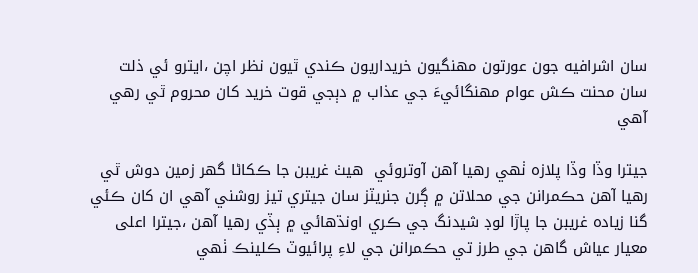سان اشرافيه جون عورتون مهنگيون خريداريون ڪندي ٿيون نظر اچن ،ايترو ئي ذلت سان محنت ڪش عوام مهنگائيءَ جي عذاب ۾ دٻجي قوت خريد کان محروم ٿي رهي آهي

جيترا وڏا وڏا پلازه ٺهي رهيا آهن آوتروئي  هيٺ غريبن جا ڪکاڻا گهر زمين دوش ٿي رهيا آهن حڪمرانن جي محلاتن ۾ ڳرن جنريٽز سان جيتري تيز روشني آهي ان کان ڪئي گنا زياده غريبن جا پاڙا لوڊ شيدنگ جي ڪري اونڌهائي ۾ ٻڏي رهيا آهن ،جيترا اعلى معيار عياش گاهن جي طرز تي حڪمرانن جي لاءِ پرائيوٽ ڪلينڪ ٺهي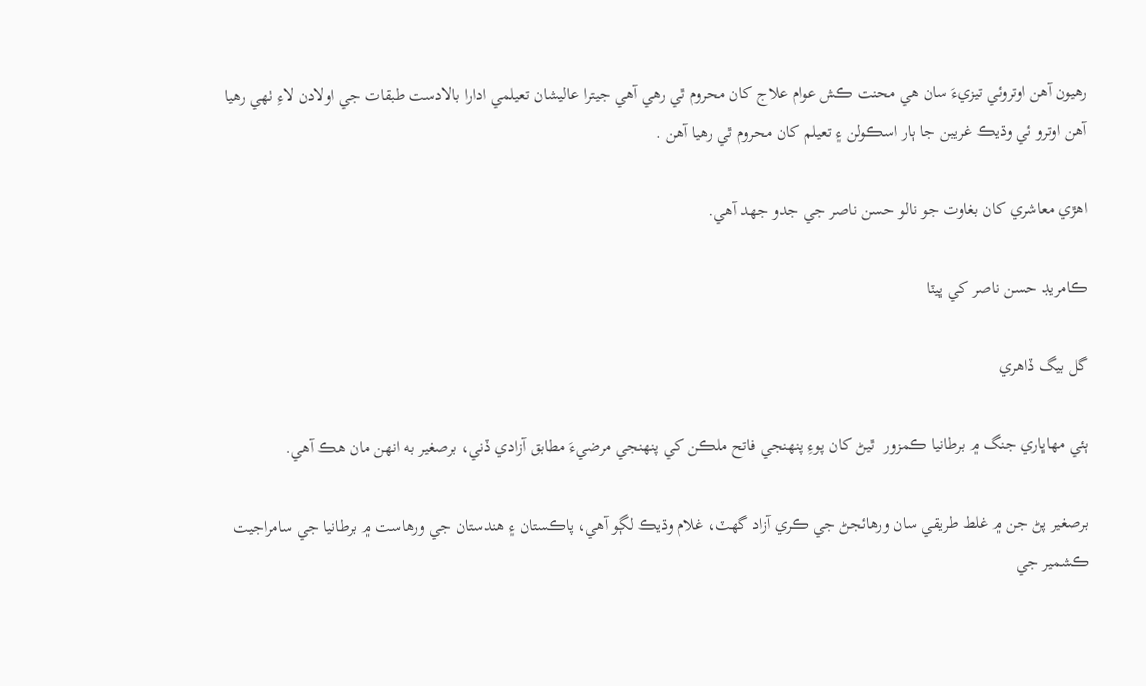رهيون آهن اوتروئي تيزيءَ سان هي محنت ڪش عوام علاج کان محروم ٿي رهي آهي جيترا عاليشان تعيلمي ادارا بالادست طبقات جي اولادن لاءِ ٺهي رهيا آهن اوترو ئي وڌيڪ غريبن جا ٻار اسڪولن ۽ تعيلم کان محروم ٿي رهيا آهن .

اهڙي معاشري کان بغاوت جو نالو حسن ناصر جي جدو جهد آهي.

ڪامريڊ حسن ناصر کي ڀيٽا

گل بيگ ڏاهري

ٻئي مهاڀاري جنگ ۾ برطانيا ڪمزور  ٿيڻ کان پوءِ پنهنجي فاتح ملڪن کي پنهنجي مرضيءَ مطابق آزادي ڏني، برصغير به انهن مان هڪ آهي.

برصغير پڻ جن ۾ غلط طريقي سان ورهائجڻ جي ڪري آزاد گهٽ، غلام وڌيڪ لڳو آهي، پاڪستان ۽ هندستان جي ورهاست ۾ برطانيا جي سامراجيت ڪشمير جي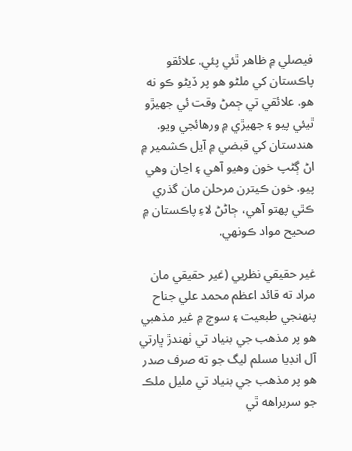فيصلي ۾ ظاهر ٿئي پئي. علائقو پاڪستان کي ملڻو هو پر ڏيڻو ڪو نه هو. علائقي تي ڄمڻ وقت ئي جهيڙو ٿيئي پيو ۽ جهيڙي ۾ ورهائجي ويو. هندستان کي قبضي ۾ آيل ڪشمير ۾ اڻ ڳڻپ خون وهيو آهي ۽ اڃان وهي پيو. خون ڪيترن مرحلن مان گذري ڪٿي پهتو آهي، ڄاڻڻ لاءِ پاڪستان ۾ صحيح مواد ڪونهي.

غير حقيقي نظريي (غير حقيقي مان مراد ته قائد اعظم محمد علي جناح پنهنجي طبعيت ۽ سوچ ۾ غير مذهبي هو پر مذهب جي بنياد تي ٺهندڙ ڀارتي آل انڊيا مسلم ليگ جو ته صرف صدر هو پر مذهب جي بنياد تي مليل ملڪ جو سربراهه ٿي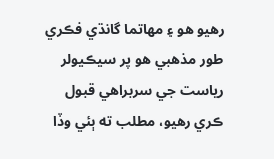رهيو هو ۽ مهاتما گانڌي فڪري طور مذهبي هو پر سيڪيولر رياست جي سربراهي قبول ڪري رهيو، مطلب ته ٻئي وڏا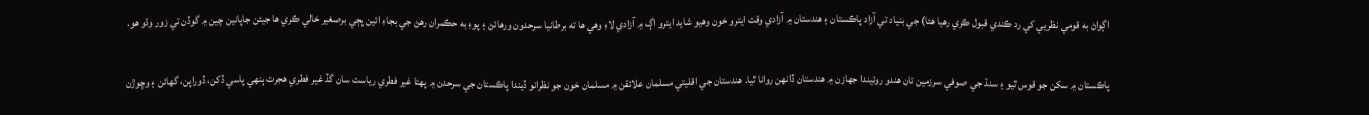اڳواڻ به قومي نظريي کي رد ڪندي قبول ڪري رهيا هئا) جي بنياد تي آزاد پاڪستان ۽ هندستان ۾ آزادي وقت ايترو خون وهيو شايد ايترو اڳ ۾ آزادي لاءِ وهي ها ته برطانيا سرحدون ورهائڻ ۽ پوءِ به حڪمران رهڻ جي بجاءِ ائين ڀڄي برصغير خالي ڪري ها جيئن جاپانين چين ۾ گوڏن تي زور وڌو هو.

پاڪستان ۾ سکن جو قوس ٿيو ۽ سنڌ جي صوفي سرزمين تان هندو روئيندا جهازن ۾ هندستان ڏانهن روانا ٿيا. هندستان جي اقليتي مسلمان علائقن ۾ مسلمان خون جو نظرانو ڏيندا پاڪستان جي سرحدن ۾ پهتا غير فطري رياست سان گڏ غير فطري هجرت ٻنهي پاسي ڏکن، ڏوراپن، گهائن ۽ وڇوڙن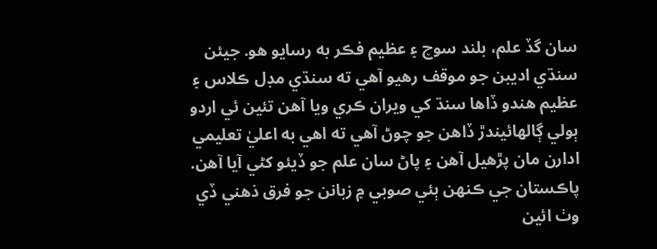سان گڏ علم، بلند سوچ ۽ عظيم فڪر به رسايو هو. جيئن سنڌي اديبن جو موقف رهيو آهي ته سنڌي مڊل ڪلاس ۽ عظيم هندو ڏاها سنڌ کي ويران ڪري ويا آهن تئين ئي اردو ٻولي ڳالهائيندڙ ڏاهن جو چوڻ آهي ته اهي به اعليٰ تعليمي ادارن مان پڙهيل آهن ۽ پاڻ سان علم جو ڏيئو کڻي آيا آهن. پاڪستان جي ڪنهن ٻئي صوبي ۾ زبانن جو فرق ذهني ڏي وٺ ائين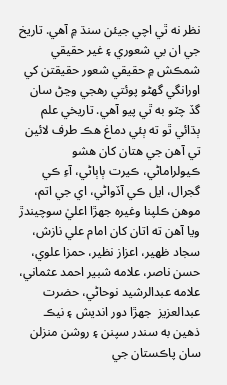نظر نه ٿي اچي جيئن سنڌ ۾ آهي. تاريخ جي ان بي شعوري ۽ غير حقيقي شمڪش ۾ حقيقي شعور حقيقتن کي اورانگي گهڻو پوئتي رهجي وڃڻ سان گڏ چٽو به ٿي پيو آهي. تاريخي علم ٻڌائي ٿو ته ٻئي دماغ هڪ طرف لائين تي آهن جي هتان کان هشو ڪيولراماڻي، ڪيرت ٻاٻاڻي، آءِ ڪي گجرال، ايل ڪي آڏواڻي، اي جي اتم، موهن ڪلپنا وغيره جهڙا اعليٰ سوچيندڙ ويا آهن ته اتان کان امام علي نازش، سجاد ظهير، اعزاز نظير، حمزا علوي، حسن ناصر، علامه شبير احمد عثماني، علامه عبدالرشيد نوحاڻي، حضرت عبدالعزيز  جهڙا دور انديش ۽ نيڪ ذهين به سندر سپنن ۽ روشن منزلن سان پاڪستان جي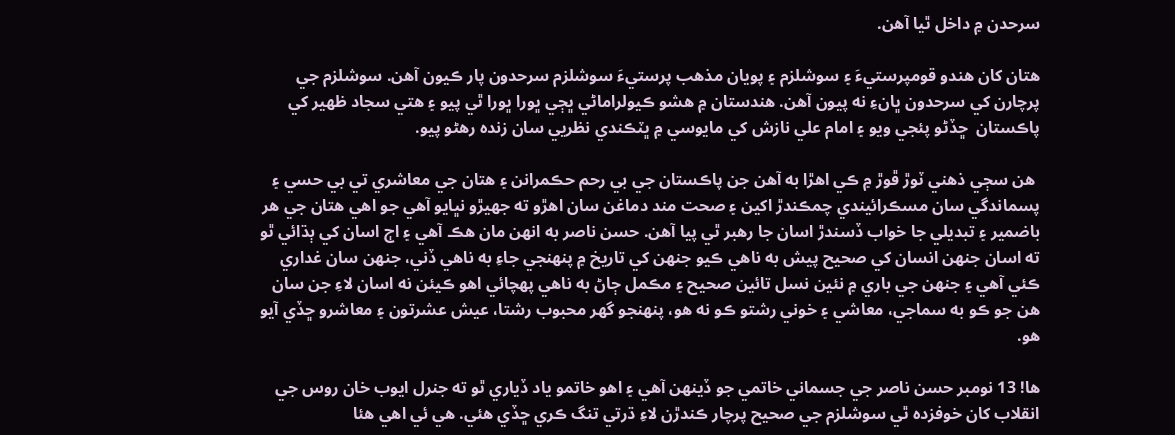سرحدن ۾ داخل ٿيا آهن.

هتان کان هندو قومپرستيءَ ۽ سوشلزم ۽ پويان مذهب پرستيءَ سوشلزم سرحدون پار ڪيون آهن. سوشلزم جي پرچارن کي سرحدون ڀانءِ نه پيون آهن. هندستان ۾ هشو ڪيولراماڻي ڀڄي ڀورا ڀورا ٿي پيو ۽ هتي سجاد ظهير کي پاڪستان  ڇڏڻو پئجي ويو ۽ امام علي نازش کي مايوسي ۾ ڀٽڪندي نظريي سان زنده رهڻو پيو.

 هن سڄي ذهني ٽوڙ ڦوڙ ۾ ڪي اهڙا به آهن جن پاڪستان جي بي رحم حڪمرانن ۽ هتان جي معاشري تي بي حسي ۽ پسماندگي سان مسڪرائيندي چمڪندڙ اکين ۽ صحت مند دماغن سان اهڙو ته جهيڙو نڀايو آهي جو اهي هتان جي هر باضمير ۽ تبديلي جا خواب ڏسندڙ اسان جا رهبر ٿي پيا آهن. حسن ناصر به انهن مان هڪ آهي ۽ اڄ اسان کي ٻڌائي ٿو ته اسان جنهن انسان کي صحيح پيش به ناهي ڪيو جنهن کي تاريخ ۾ پنهنجي جاءِ به ناهي ڏني، جنهن سان غداري ڪئي آهي ۽ جنهن جي باري ۾ نئين نسل تائين صحيح ۽ مڪمل ڄاڻ به ناهي پهچائي اهو ڪيئن نه اسان لاءِ جن سان هن جو ڪو به سماجي، معاشي ۽ خوني رشتو ڪو نه هو، پنهنجو گهر محبوب رشتا، عيش عشرتون ۽ معاشرو ڇڏي آيو هو.

ها! 13 نومبر حسن ناصر جي جسماني خاتمي جو ڏينهن آهي ۽ اهو خاتمو ياد ڏياري ٿو ته جنرل ايوب خان روس جي انقلاب کان خوفزده ٿي سوشلزم جي صحيح پرچار ڪندڙن لاءِ ڌرتي تنگ ڪري ڇڏي هئي. هي ئي اهي هئا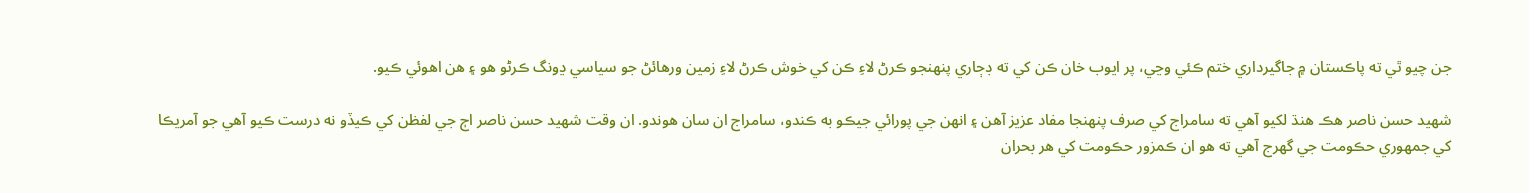جن چيو ٿي ته پاڪستان ۾ جاگيرداري ختم ڪئي وڃي، پر ايوب خان ڪن کي ته ڊڄاري پنهنجو ڪرڻ لاءِ ڪن کي خوش ڪرڻ لاءِ زمين ورهائڻ جو سياسي ڍونگ ڪرڻو هو ۽ هن اهوئي ڪيو.

شهيد حسن ناصر هڪ هنڌ لکيو آهي ته سامراج کي صرف پنهنجا مفاد عزيز آهن ۽ انهن جي پورائي جيڪو به ڪندو، سامراج ان سان هوندو. ان وقت شهيد حسن ناصر اڄ جي لفظن کي ڪيڏو نه درست ڪيو آهي جو آمريڪا کي جمهوري حڪومت جي گهرج آهي ته هو ان ڪمزور حڪومت کي هر بحران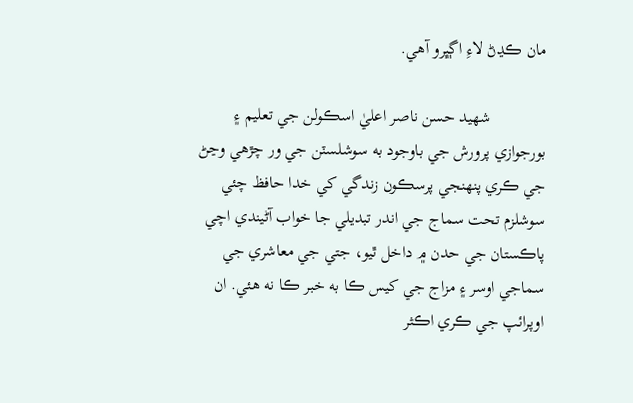مان ڪڍڻ لاءِ اڳڀرو آهي.

             شهيد حسن ناصر اعليٰ اسڪولن جي تعليم ۽ بورجوازي پرورش جي باوجود به سوشلسٽن جي ور چڙهي وڃڻ جي ڪري پنهنجي پرسڪون زندگي کي خدا حافظ چئي سوشلزم تحت سماج جي اندر تبديلي جا خواب آڻيندي اچي پاڪستان جي حدن ۾ داخل ٿيو، جتي جي معاشري جي سماجي اوسر ۽ مزاج جي کيس ڪا به خبر ڪا نه هئي. ان اوپرائپ جي ڪري اڪثر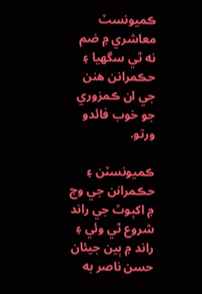ڪميونسٽ معاشري ۾ ضم نه ٿي سگهيا ۽ حڪمرانن هنن جي ان ڪمزوري جو خوب فائدو ورتو.

ڪميونسٽن ۽ حڪمرانن جي وچ ۾ اکٻوٽ جي راند شروع ٿي وئي ۽ راند ۾ ٻين جيئان حسن ناصر به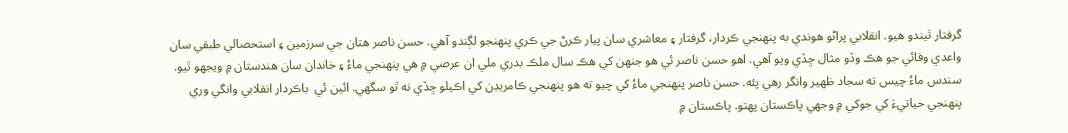گرفتار ٿيندو هيو. انقلابي پراڻو هوندي به پنهنجي ڪردار، گرفتار ۽ معاشري سان پيار ڪرڻ جي ڪري پنهنجو لڳندو آهي. حسن ناصر هتان جي سرزمين ۽ استحصالي طبقي سان واعدي وفائي جو هڪ وڏو مثال ڇڏي ويو آهي. اهو حسن ناصر ئي هو جنهن کي هڪ سال ملڪ بدري ملي ان عرصي ۾ هي پنهنجي ماءُ ۽ خاندان سان هندستان ۾ ويجهو ٿيو. سندس ماءُ چيس ته سجاد ظهير وانگر رهي پئه. حسن ناصر پنهنجي ماءُ کي چيو ته هو پنهنجي ڪامريڊن کي اڪيلو ڇڏي نه ٿو سگهي. ائين ئي  باڪردار انقلابي وانگي وري پنهنجي حياتيءَ کي جوکي ۾ وجهي پاڪستان پهتو. پاڪستان ۾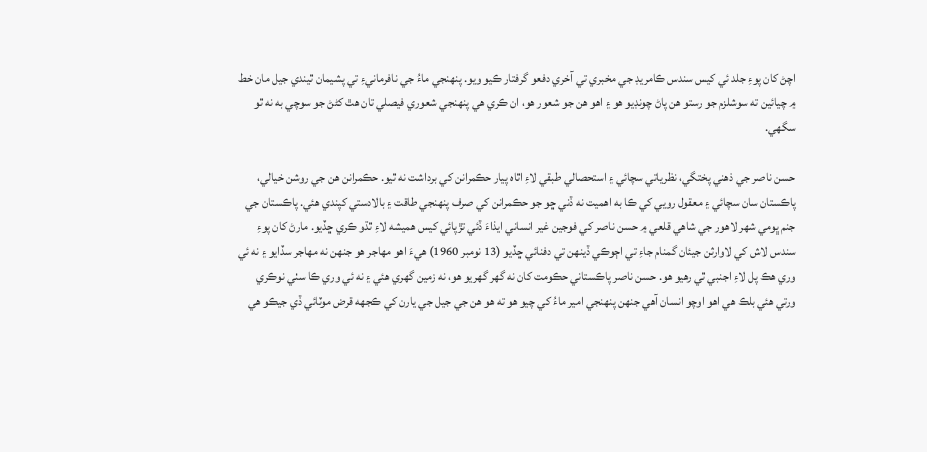اچڻ کان پوءِ جلد ئي کيس سندس ڪامريڊ جي مخبري تي آخري دفعو گرفتار ڪيو ويو. پنهنجي ماءُ جي نافرمانيءِ تي پشيمان ٿيندي جيل مان خط ۾ چيائين ته سوشلزم جو رستو هن پاڻ چونڊيو هو ۽ اهو هن جو شعور هو، ان ڪري هي پنهنجي شعوري فيصلي تان هٿ کڻڻ جو سوچي به نه ٿو سگهي.

حسن ناصر جي ذهني پختگي، نظرياتي سچائي ۽ استحصالي طبقي لاءِ اٿاه پيار حڪمرانن کي برداشت نه ٿيو. حڪمرانن هن جي روشن خيالي، پاڪستان سان سچائي ۽ معقول رويي کي ڪا به اهميت نه ڏني ڇو جو حڪمرانن کي صرف پنهنجي طاقت ۽ بالادستي کپندي هئي. پاڪستان جي جنم ڀومي شهر لاهور جي شاهي قلعي ۾ حسن ناصر کي فوجين غير انساني ايذاءَ ڏئي تڙپائي کيس هميشه لاءِ ٿڌو ڪري ڇڏيو. مارڻ کان پوءِ سندس لاش کي لاوارثن جيئان گمنام جاءِ تي اڄوڪي ڏينهن تي دفنائي ڇڏيو (13 نومبر 1960) هيءَ اهو مهاجر هو جنهن نه مهاجر سڏايو ۽ نه ئي وري هڪ پل لاءِ اجنبي ٿي رهيو هو. حسن ناصر پاڪستاني حڪومت کان نه گهر گهريو هو، نه زمين گهري هئي ۽ نه ئي وري ڪا سٺي نوڪري ورتي هئي بلڪ هي اهو اوچو انسان آهي جنهن پنهنجي امير ماءُ کي چيو هو ته هو هن جي جيل جي يارن کي ڪجهه قرض موٽائي ڏي جيڪو هي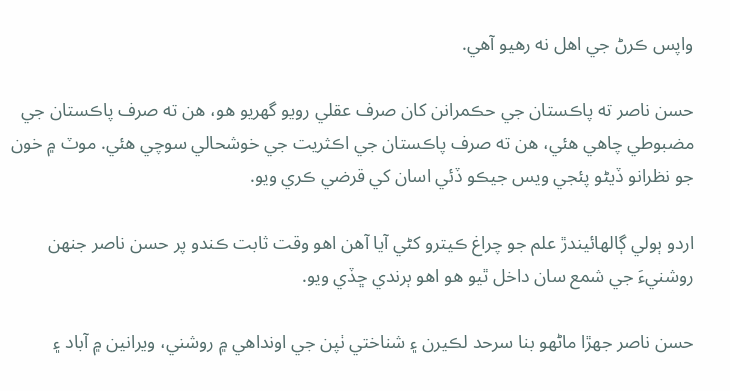واپس ڪرڻ جي اهل نه رهيو آهي.

حسن ناصر ته پاڪستان جي حڪمرانن کان صرف عقلي رويو گهريو هو، هن ته صرف پاڪستان جي مضبوطي چاهي هئي، هن ته صرف پاڪستان جي اڪثريت جي خوشحالي سوچي هئي. موٽ ۾ خون جو نظرانو ڏيڻو پئجي ويس جيڪو ڏئي اسان کي قرضي ڪري ويو.

اردو ٻولي ڳالهائيندڙ علم جو چراغ ڪيترو کڻي آيا آهن اهو وقت ثابت ڪندو پر حسن ناصر جنهن روشنيءَ جي شمع سان داخل ٿيو هو اهو ٻرندي ڇڏي ويو.

حسن ناصر جهڙا ماڻهو بنا سرحد لڪيرن ۽ شناختي ٺپن جي اونداهي ۾ روشني، ويرانين ۾ آباد ۽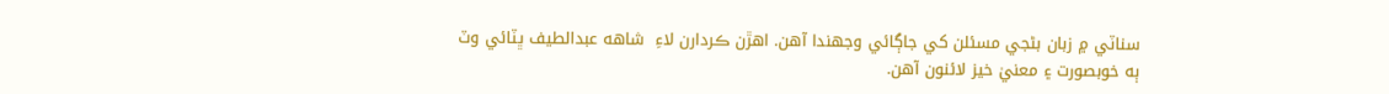سناٽي ۾ زبان بڻجي مسئلن کي جاڳائي وجهندا آهن. اهڙن ڪردارن لاءِ  شاهه عبدالطيف ڀٽائي وٽ ٻه خوبصورت ۽ معنيٰ خيز لائنون آهن.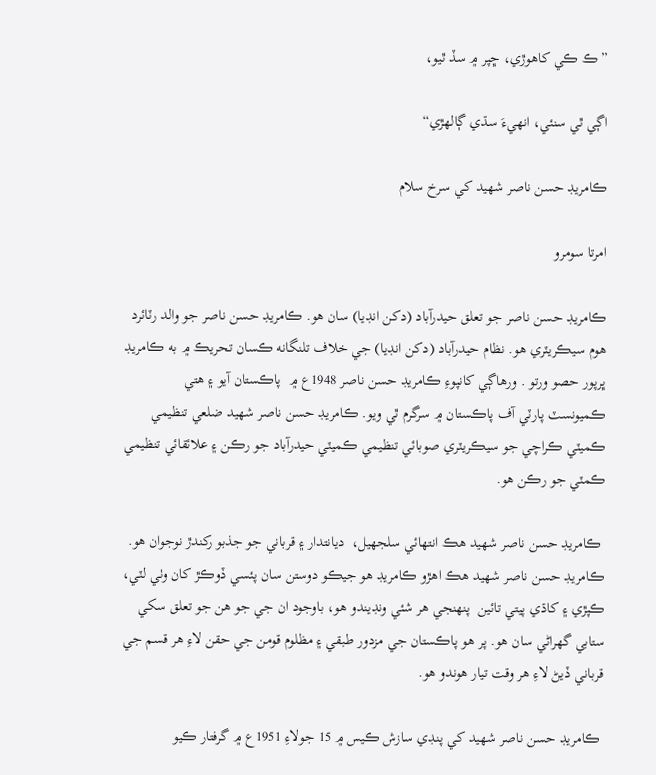”ڪ ڪي کاهوڙي، ڇپر ۾ سڏ ٿيو،

اڳي ٿي سنئي، انهيءَ سڌي ڳالهڙي“

ڪامريڊ حسن ناصر شهيد کي سرخ سلام

امرتا سومرو

ڪامريڊ حسن ناصر جو تعلق حيدرآباد (دکن انڊيا) سان هو. ڪامريڊ حسن ناصر جو والد رٽائرد هوم سيڪريٽري هو. نظام حيدرآباد (دکن انڊيا) جي خلاف تلنگانه ڪسان تحريڪ ۾ به ڪامريڊ ڀرپور حصو ورتو . ورهاڳي کانپوءِ ڪامريڊ حسن ناصر 1948ع ۾  پاڪستان آيو ۽ هتي ڪميونسٽ پارٽي آف پاڪستان ۾ سرگرم ٿي ويو. ڪامريڊ حسن ناصر شهيد ضلعي تنظيمي ڪميٽي ڪراچي جو سيڪريٽري صوبائي تنظيمي ڪميٽي حيدرآباد جو رڪن ۽ علائقائي تنظيمي ڪمٽي جو رڪن هو.

 ڪامريڊ حسن ناصر شهيد هڪ انتهائي سلجهيل،  ديانتدار ۽ قرباني جو جذبو رکندڙ نوجوان هو.  ڪامريڊ حسن ناصر شهيد هڪ اهڙو ڪامريڊ هو جيڪو دوستن سان پئسي ڏوڪڙ کان وٺي لٽي، ڪپڙي ۽ کاڌي پيتي تائين  پنهنجي هر شئي ونڊيندو هو، باوجود ان جي جو هن جو تعلق سکي ستابي گهراڻي سان هو. پر هو پاڪستان جي مزدور طبقي ۽ مظلوم قومن جي حقن لاءِ هر قسم جي قرباني ڏيڻ لاءِ هر وقت تيار هوندو هو.

 ڪامريڊ حسن ناصر شهيد کي پنڊي سازش ڪيس ۾ 15 جولاءِ 1951ع ۾ گرفتار ڪيو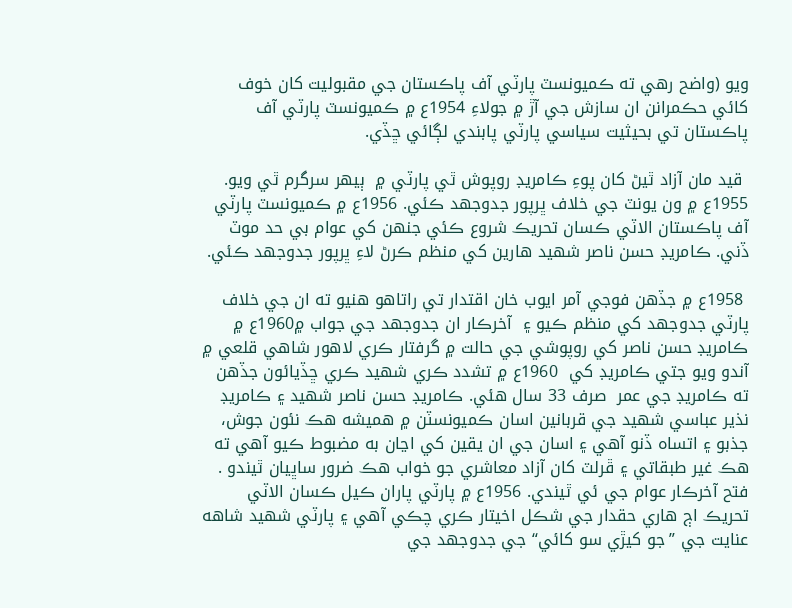ويو (واضح رهي ته ڪميونسٽ پارٽي آف پاڪستان جي مقبوليت کان خوف کائي حڪمرانن ان سازش جي آڙ ۾ جولاءِ 1954ع ۾ ڪميونسٽ پارٽي آف پاڪستان تي بحيثيت سياسي پارٽي پابندي لڳائي ڇڏي.

 قيد مان آزاد ٿيڻ کان پوءِ ڪامريڊ روپوش ٿي پارٽي ۾  ٻيهر سرگرم ٿي ويو. 1955ع ۾ ون يونٽ جي خلاف ڀرپور جدوجهد ڪئي. 1956ع ۾ ڪميونسٽ پارٽي آف پاڪستان الاٽي ڪسان تحريڪ شروع ڪئي جنهن کي عوام بي حد موٽ ڏني. ڪامريڊ حسن ناصر شهيد هارين کي منظم ڪرڻ لاءِ ڀرپور جدوجهد ڪئي.

 1958ع ۾ جڏهن فوجي آمر ايوب خان اقتدار تي راتاهو هنيو ته ان جي خلاف پارٽي جدوجهد کي منظم ڪيو ۽  آخرڪار ان جدوجهد جي جواب ۾1960ع ۾ ڪامريڊ حسن ناصر کي روپوشي جي حالت ۾ گرفتار ڪري لاهور شاهي قلعي ۾ آندو ويو جتي ڪامريڊ کي  1960ع ۾ تشدد ڪري شهيد ڪري ڇڏيائون جڏهن ته ڪامريڊ جي عمر  صرف 33 سال هئي. ڪامريڊ حسن ناصر شهيد ۽ ڪامريڊ نذير عباسي شهيد جي قربانين اسان ڪميونسٽن ۾ هميشه هڪ نئون جوش، جذبو ۽ اتساه ڏنو آهي ۽ اسان جي ان يقين کي اڃان به مضبوط ڪيو آهي ته هڪ غير طبقاتي ۽ ڦرلٽ کان آزاد معاشري جو خواب هڪ ضرور ساڀيان ٿيندو . فتح آخرڪار عوام جي ئي ٿيندي. 1956ع ۾ پارٽي پاران ڪيل ڪسان الاٽي تحريڪ اڄ هاري حقدار جي شڪل اخيتار ڪري چڪي آهي ۽ پارٽي شهيد شاهه عنايت جي ”جو کيڙي سو کائي“ جي جدوجهد جي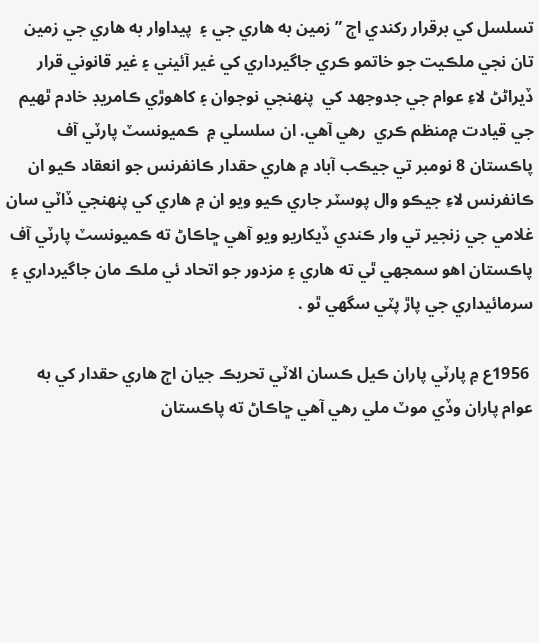تسلسل کي برقرار رکندي اڄ ”زمين به هاري جي ۽  پيداوار به هاري جي زمين تان نجي ملڪيت جو خاتمو ڪري جاگيرداري کي غير آئيني ۽ غير قانوني قرار ڏيراڻڻ لاءِ عوام جي جدوجهد کي  پنهنجي نوجوان ۽ کاهوڙي ڪامريڊ خادم ٿهيم جي قيادت ۾منظم ڪري  رهي آهي. ان سلسلي ۾  ڪميونسٽ پارٽي آف پاڪستان 8 نومبر تي جيڪب آباد ۾ هاري حقدار ڪانفرنس جو انعقاد ڪيو ان ڪانفرنس لاءِ جيڪو وال پوسٽر جاري ڪيو ويو ان ۾ هاري کي پنهنجي ڏاٽي سان غلامي جي زنجير تي وار ڪندي ڏيکاريو ويو آهي ڇاڪاڻ ته ڪميونسٽ پارٽي آف پاڪستان اهو سمجهي ٿي ته هاري ۽ مزدور جو اتحاد ئي ملڪ مان جاگيرداري ۽ سرمائيداري جي پاڙ پٽي سگهي ٿو .

 1956ع ۾ پارٽي پاران ڪيل ڪسان الاٽي تحريڪ جيان اڄ هاري حقدار کي به عوام پاران وڏي موٽ ملي رهي آهي ڇاڪاڻ ته پاڪستان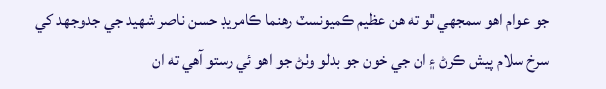جو عوام اهو سمجهي ٿو ته هن عظيم ڪميونسٽ رهنما ڪامريڊ حسن ناصر شهيد جي جدوجهد کي سرخ سلام پيش ڪرڻ ۽ ان جي خون جو بدلو وٺڻ جو اهو ئي رستو آهي ته ان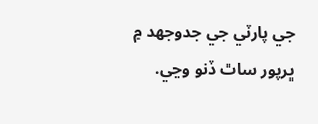جي پارٽي جي جدوجهد ۾ ڀرپور ساٿ ڏنو وڃي.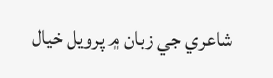شاعري جي زبان ۾ پرويل خيال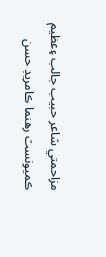مزاحمتي شاعر حبيب جالب ۽عظيم ڪميونسٽ رهنما ڪامريڊ حسن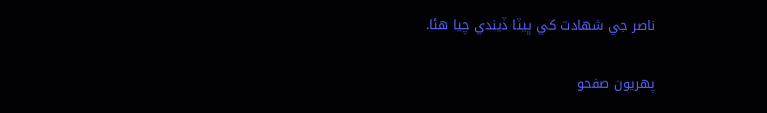ناصر جي شهادت کي ڀيٽا ڏيندي چيا هئا.

پهريون صفحو